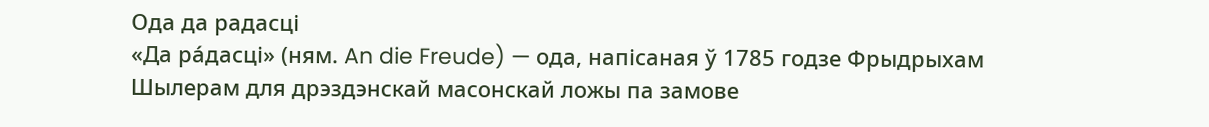Ода да радасці
«Да ра́дасці» (ням. An die Freude) — ода, напісаная ў 1785 годзе Фрыдрыхам Шылерам для дрэздэнскай масонскай ложы па замове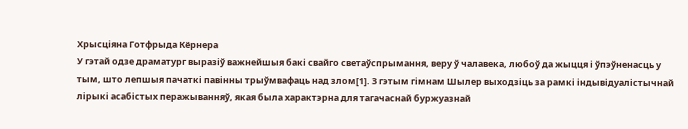Хрысціяна Готфрыда Кёрнера
У гэтай одзе драматург выразіў важнейшыя бакі свайго светаўспрымання, веру ў чалавека, любоў да жыцця і ўпэўненасць у тым, што лепшыя пачаткі павінны трыўмвафаць над злом[1]. З гэтым гімнам Шылер выходзіць за рамкі індывідуалістычнай лірыкі асабістых перажыванняў, якая была характэрна для тагачаснай буржуазнай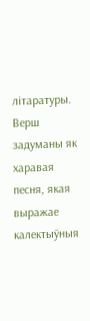літаратуры. Верш задуманы як харавая песня, якая выражае калектыўныя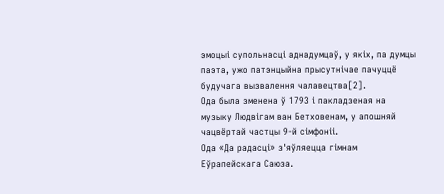эмоцыі супольнасці аднадумцаў, у якіх, па думцы паэта, ужо патэнцыйна прысутнічае пачуццё будучага вызвалення чалавецтва[2].
Ода была зменена ў 1793 і пакладзеная на музыку Людвігам ван Бетховенам, у апошняй чацвёртай частцы 9-й сімфоніі.
Ода «Да радасці» з'яўляецца гімнам Еўрапейскага Саюза.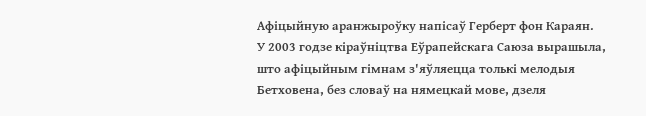Афіцыйную аранжыроўку напісаў Герберт фон Караян.
У 2003 годзе кіраўніцтва Еўрапейскага Саюза вырашыла, што афіцыйным гімнам з'яўляецца толькі мелодыя Бетховена, без словаў на нямецкай мове, дзеля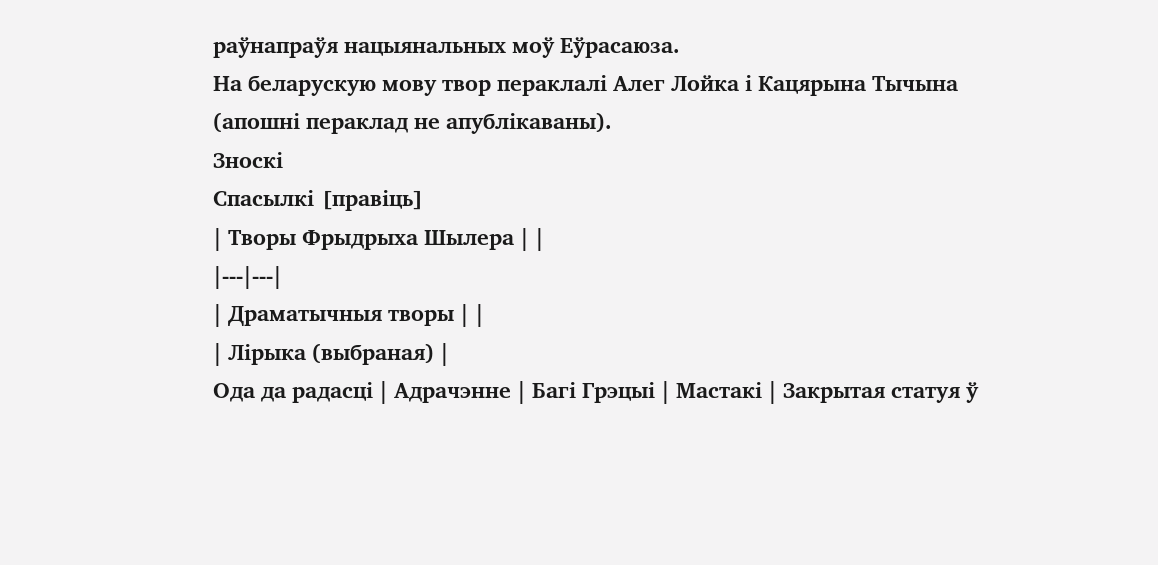раўнапраўя нацыянальных моў Еўрасаюза.
На беларускую мову твор пераклалі Алег Лойка і Кацярына Тычына (апошні пераклад не апублікаваны).
Зноскі
Спасылкі [правіць]
| Творы Фрыдрыха Шылера | |
|---|---|
| Драматычныя творы | |
| Лірыка (выбраная) |
Ода да радасці | Адрачэнне | Багі Грэцыі | Мастакі | Закрытая статуя ў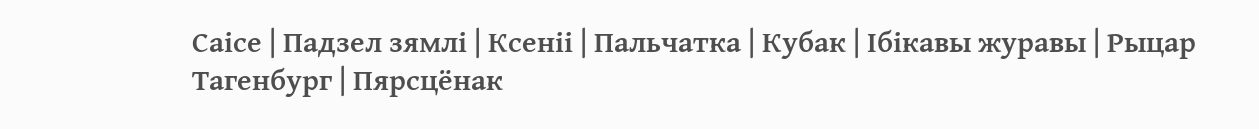Саісе | Падзел зямлі | Ксеніі | Пальчатка | Кубак | Ібікавы журавы | Рыцар Тагенбург | Пярсцёнак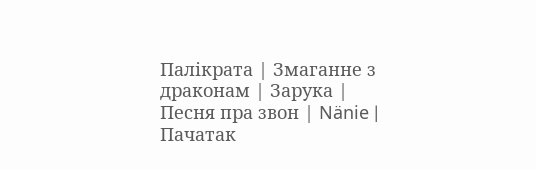Палікрата | Змаганне з драконам | Зарука | Песня пра звон | Nänie | Пачатак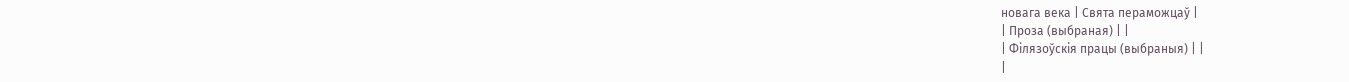новага века | Свята пераможцаў |
| Проза (выбраная) | |
| Філязоўскія працы (выбраныя) | |
|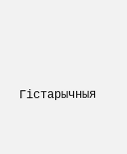Гістарычныя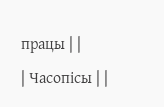працы | |
| Часопісы | |